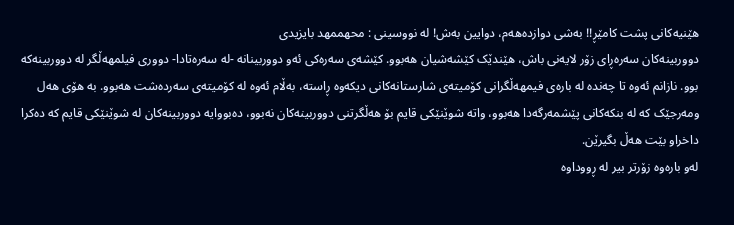هێنیەکانی پشت کامێڕ!! بەشی دوازدەهەم، دوایین بەش! له نووسینی : محهممهد بایزیدی
دووربینەکان سەرەڕای زۆر لایەنی باش، هێندێک کێشەشیان هەبوو. کێشەی سەرەکی ئەو دووربینانە -لە سەرەتادا- دووری فیلمهەڵگر لە دووربینەکە بوو. نازانم ئەوە تا چەندە لە بارەی فیمهەڵگرانی کۆمیتەی شارستانەکانی دیکەوە ڕاستە، بەڵام ئەوە لە کۆمیتەی سەردەشت هەبوو. بە هۆی هەل ومەرجێک کە لە بنکەکانی پێشمەرگەدا هەبوو، واتە شوێنێکی قایم بۆ هەڵگرتنی دووربینەکان نەبوو، دەبووایە دووربینەکان لە شوێنێکی قایم کە دەکرا داخراو بێت هەڵ بگیرێن.
لەو بارەوە زۆرتر بیر لە ڕووداوە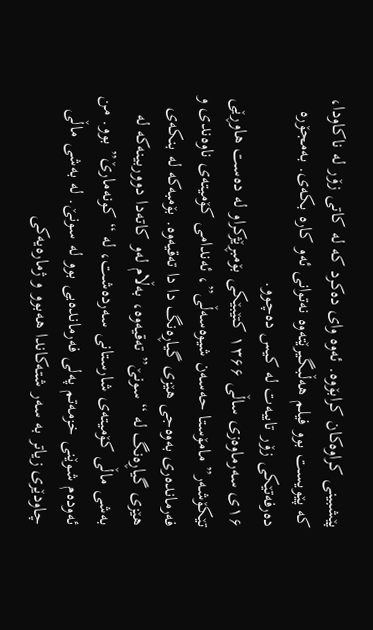پێشبینی کراوەکان کرابۆوە. ئەوە وای دەکرد کە لە کاتی زۆر لە ناکاودا، کە پێویست بوو فیلم هەڵبگیرێتەوە نەتوانی ئەو کارە بکەی. بەمجۆرە دەرفەتێکی زۆر تایبەت لە کیس دەچوو.
۱۶ی سەرماوەزی ساڵی ۱۳۶۶ کتێبێکی بۆمبڕێژکراو لە دەست هاوڕێی تێکۆشەر” مامۆستا حەسەن شیوەسەڵی”، ئەندامی کۆمیتەی ناوەندی و فەرماندەری بەوەجی هێزی گیاڕەنگ دا دا تەقیەوە. بۆمبەکە لە بنکەی هێزی گیاڕەنگ لە “سونێ” تەقیەوە، بەڵام لەو کاتەدا دووربینەکە لە بەشی ماڵی کۆمیتەی شارستانی سەردەشت، لە “کونەمارێ” بوو. من ئەودەم شوێنی خزمەتم پەلی فەرماندەیی بوو لە سونێ. لە بەشی ماڵی چاودێری زیاتر بە سەر شتەکاندا هەبوو و ژمارەیەکی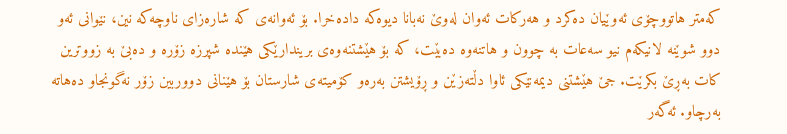کەمتر هاتووچۆی ئەوێیان دەکرد و هەرکات ئەوان لەوێ نەبانا دیوەکە دادەخرا. بۆ ئەوانەی کە شارەزای ناوچەکە نین، نێوانی ئەو دوو شوێنە لانیکەم نیو سەعات بە چوون و هاتنەوە دەبێت، کە بۆ هێشتنەوەی بریندارێکی هێندە شپرزە زۆرە و دەبێ بە زووترین کات بەڕێ بکرێت. جێ هێشتنی دیمەنێکی ئاوا دڵتەزێن و ڕۆیشتن بەرەو کۆمیتەی شارستان بۆ هێنانی دووربین زۆر نەگونجاو دەهاتە بەرچاو. ئەگەر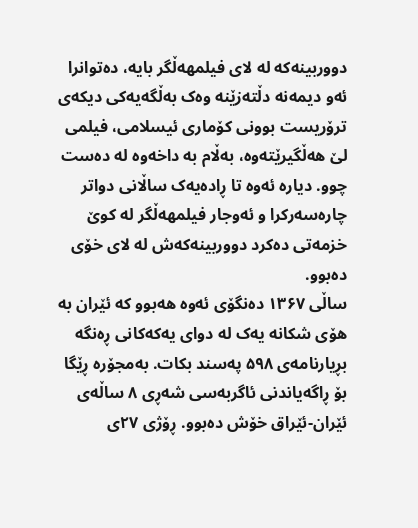دووربینەکە لە لای فیلمهەڵگر بایە، دەتوانرا ئەو دیمەنە دڵتەزێنە وەک بەڵگەیەکی دیکەی ترۆریست بوونی کۆماری ئیسلامی، فیلمی لێ هەڵگیرێتەوە، بەڵام بە داخەوە لە دەست چوو. دیارە ئەوە تا ڕادەیەک ساڵانی دواتر چارەسەرکرا و ئەوجار فیلمهەڵگر لە کوێ خزمەتی دەکرد دووربینەکەش لە لای خۆی دەبوو.
ساڵی ۱۳۶۷ دەنگۆی ئەوە هەبوو کە ئێران بە هۆی شکانە یەک لە دوای یەکەکانی ڕەنگە بڕیارنامەی ۵۹۸ پەسند بکات. بەمجۆرە ڕێگا بۆ ڕاگەیاندنی ئاگربەسی شەڕی ۸ ساڵەی ئێران-ئێراق خۆش دەبوو. ڕۆژی ۲۷ی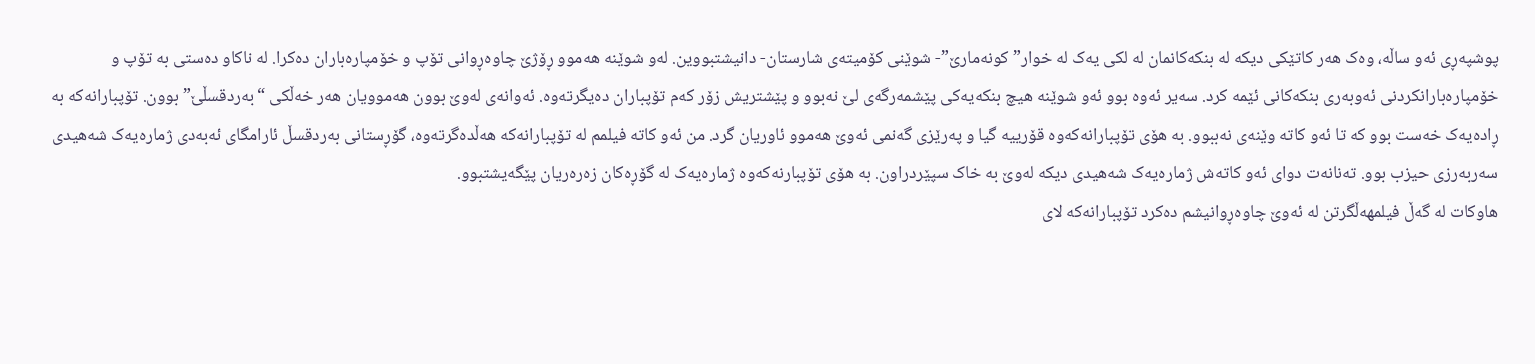پوشپەڕی ئەو ساڵە، وەک هەر کاتێکی دیکە لە بنکەکانمان لە لکی یەک لە خوار”کونەمارێ”- شوێنی کۆمیتەی شارستان- دانیشتبووین. لەو شوێنە هەموو ڕۆژێ چاوەڕوانی تۆپ و خۆمپارەباران دەکرا. لە ناکاو دەستی بە تۆپ و خۆمپارەبارانکردنی ئەوبەری بنکەکانی ئێمە کرد. سەیر ئەوە بوو ئەو شوێنە هیچ بنکەیەکی پێشمەرگەی لێ نەبوو و پێشتریش زۆر کەم تۆپباران دەیگرتەوە. ئەوانەی لەوێ بوون هەموویان هەر خەڵکی “بەردقسڵێ” بوون. تۆپبارانەکە بە ڕادەیەک خەست بوو کە تا ئەو کاتە وێنەی نەببوو. بە هۆی تۆپبارانەکەوە قۆرییە گیا و پەرێزی گەنمی ئەوێ هەموو ئاوریان گرد. من ئەو کاتە فیلمم لە تۆپبارانەکە هەڵدەگرتەوە، گۆڕستانی بەردقسڵ ئارامگای ئەبەدی ژمارەیەک شەهیدی سەربەرزی حیزب بوو. تەنانەت دوای ئەو کاتەش ژمارەیەک شەهیدی دیکە لەوێ بە خاک سپێردراون. بە هۆی تۆپبارنەکەوە ژمارەیەک لە گۆڕەکان زەرەریان پێگەیشتبوو.
هاوکات لە گەڵ فیلمهەڵگرتن لە ئەوێ چاوەڕوانیشم دەکرد تۆپبارانەکە لای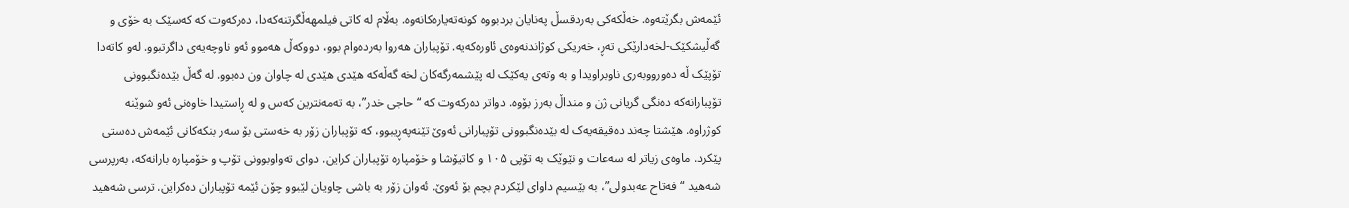ئێمەش بگرێتەوە. خەڵکەکی بەردقسڵ پەنایان بردبووە کونەتەیارەکانەوە. بەڵام لە کاتی فیلمهەڵگرتنەکەدا، دەرکەوت کە کەسێک بە خۆی و گەڵیشکێک-لخەدارێکی تەڕ، خەریکی کوژاندنەوەی ئاورەکەیە. تۆپباران هەروا بەردەوام بوو، دووکەڵ هەموو ئەو ناوچەیەی داگرتبوو. لەو کاتەدا تۆپێک ڵە دەورووبەری ناوبراویدا و بە وتەی یەکێک لە پێشمەرگەکان لخە گەڵەکە هێدی هێدی لە چاوان ون دەبوو. لە گەڵ بێدەنگبوونی تۆپبارانەکە دەنگی گریانی ژن و منداڵ بەرز بۆوە. دواتر دەرکەوت کە “حاجی خدر”، بە تەمەنترین کەس و لە ڕاستیدا خاوەنی ئەو شوێنە کوژراوە. هێشتا چەند دەقیقەیەک لە بێدەنگبوونی تۆپبارانی ئەوێ تێنەپەڕیبوو، کە تۆپباران زۆر بە خەستی بۆ سەر بنکەکانی ئێمەش دەستی پێکرد. ماوەی زیاتر لە سەعات و نێوێک بە تۆپی ۱۰۵ و کاتیۆشا و خۆمپارە تۆپباران کراین. دوای تەواوبوونی تۆپ و خۆمپارە بارانەکە، بەرپرسی شەهید “فەتاح عەبدولی”، بە بێسیم داوای لێکردم بچم بۆ ئەوێ. ئەوان زۆر بە باشی چاویان لێبوو چۆن ئێمە تۆپباران دەکراین. ترسی شەهید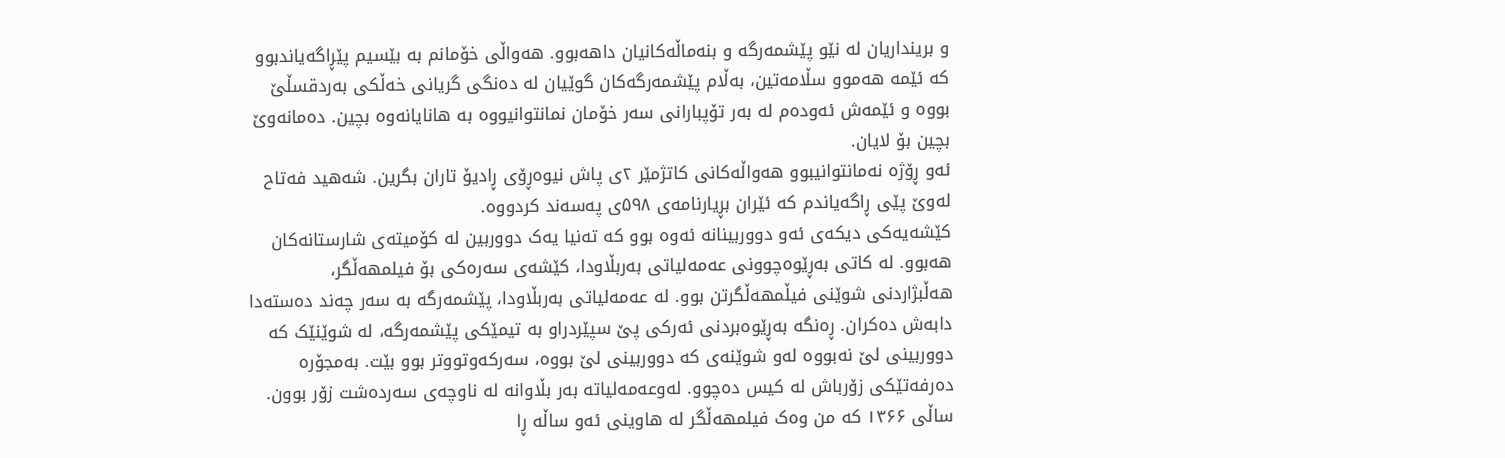و برینداریان لە نێو پێشمەرگە و بنەماڵەکانیان داهەبوو. هەواڵی خۆمانم بە بێسیم پێڕاگەیاندبوو کە ئێمە هەموو سڵامەتین، بەڵام پێشمەرگەکان گوێیان لە دەنگی گریانی خەڵکی بەردقسڵێ بووە و ئێمەش ئەودەم لە بەر تۆپبارانی سەر خۆمان نمانتوانیووە بە هانایانەوە بچین. دەمانەوێ بچین بۆ لایان.
ئەو ڕۆژە نەمانتوانیبوو هەواڵەکانی کاتژمێر ۲ی پاش نیوەڕۆی ڕادیۆ تاران بگرین. شەهید فەتاح لەوێ پێی ڕاگەیاندم کە ئێران بڕیارنامەی ۵۹۸ی پەسەند کردووە.
کێشەیەکی دیکەی ئەو دووربینانە ئەوە بوو کە تەنیا یەک دووربین لە کۆمیتەی شارستانەکان هەبوو. لە کاتی بەڕێوەچوونی عەمەلیاتی بەربڵاودا، کێشەی سەرەکی بۆ فیلمهەڵگر، هەڵبژاردنی شوێنی فیڵمهەڵگرتن بوو. لە عەمەلیاتی بەربڵاودا، پێشمەرگە بە سەر چەند دەستەدا دابەش دەکران. ڕەنگە بەڕێوەبردنی ئەرکی پێ سپێردراو بە تیمێکی پێشمەرگە، لە شوێنێک کە دووربینی لێ نەبووە لەو شوێنەی کە دووربینی لێ بووە، سەرکەوتووتر بوو بێت. بەمجۆرە دەرفەتێکی زۆرباش لە کیس دەچوو. لەوعەمەلیاتە بەر بڵاوانە لە ناوچەی سەردەشت زۆر بوون. ساڵی ۱۳۶۶ کە من وەک فیلمهەڵگر لە هاوینی ئەو ساڵە ڕا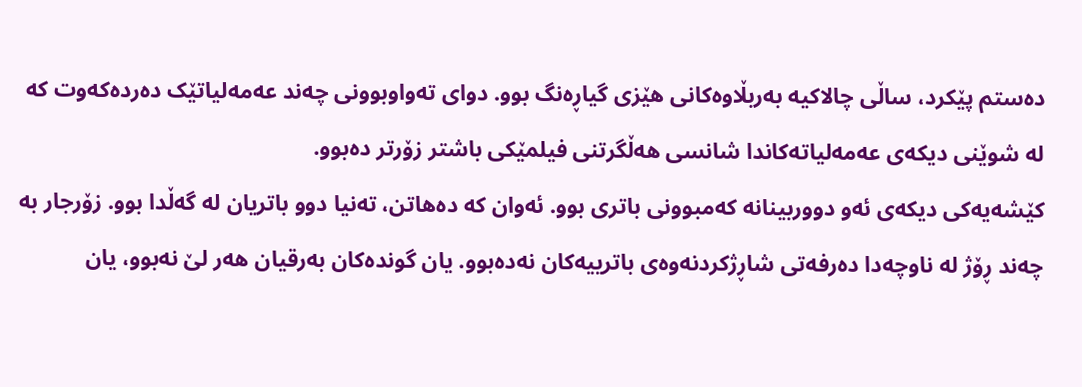دەستم پێکرد، ساڵی چالاکیە بەربڵاوەکانی هێزی گیاڕەنگ بوو. دوای تەواوبوونی چەند عەمەلیاتێک دەردەکەوت کە لە شوێنی دیکەی عەمەلیاتەکاندا شانسی هەڵگرتنی فیلمێکی باشتر زۆرتر دەبوو.
کێشەیەکی دیکەی ئەو دووربینانە کەمبوونی باتری بوو. ئەوان کە دەهاتن، تەنیا دوو باتریان لە گەڵدا بوو. زۆرجار بە چەند ڕۆژ لە ناوچەدا دەرفەتی شاڕژکردنەوەی باترییەکان نەدەبوو. یان گوندەکان بەرقیان هەر لێ نەبوو، یان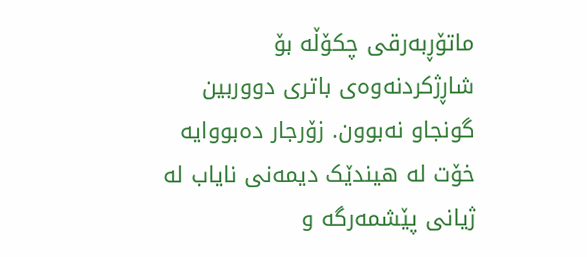ماتۆڕبەرقی چکۆڵە بۆ شاڕژکردنەوەی باتری دووربین گونجاو نەبوون. زۆرجار دەبووایە خۆت لە هیندێک دیمەنی نایاب لە ژیانی پێشمەرگە و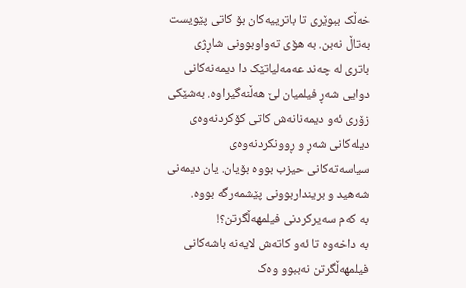خەڵک ببوێری تا باترییەکان بۆ کاتی پێویست بەتاڵ نەبن. بە هۆی تەواوبوونی شاڕژی باتری لە چەند عەمەلیاتێک دا دیمەنەکانی دوایی شەڕ فیلمیان لێ هەڵنەگیراوە. بەشێکی زۆری ئەو دیمەنانەش کاتی کۆکردنەوەی دیلەکانی شەڕ و ڕوونکردنەوەی سیاسەتەکانی حیزب بووە بۆیان. یان دیمەنی شەهید و برینداربوونی پێشمەرگە بووە.
بە کەم سەیرکردنی فیلمهەڵگرتن؟!
بە داخەوە تا ئەو کاتەش لایەنە باشەکانی فیلمهەڵگرتن نەببوو وەک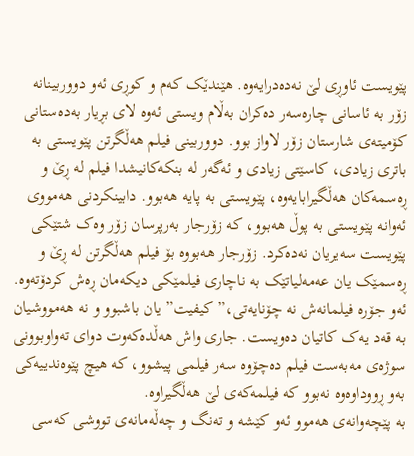پێویست ئاوڕی لێ نەدەدرایەوە. هێندێک کەم و کوڕی ئەو دووربینانە زۆر بە ئاسانی چارەسەر دەکران بەڵام ویستی ئەوە لای بڕیار بەدەستانی کۆمیتەی شارستان زۆر لاواز بوو. دووربینی فیلم هەڵگرتن پێویستی بە باتری زیادی، کاسێتی زیادی و ئەگەر لە بنکەکانیشدا فیلم لە ڕێ و ڕەسمەکان هەڵگیرابایەوە، پێویستی بە پایە هەبوو. دابینکردنی هەمووی ئەوانە پێویستی بە پوڵ هەبوو، کە زۆرجار بەرپرسان زۆر وەک شتێکی پێویست سەیریان نەدەکرد. زۆرجار هەبووە بۆ فیلم هەڵگرتن لە ڕێ و ڕەسمێک یان عەمەلیاتێک بە ناچاری فیلمێکی دیکەمان ڕەش کردۆتەوە. ئەو جۆرە فیلمانەش نە چۆنایەتی،” کیفیت” یان باشبوو و نە هەمووشیان بە قەد یەک کاتیان دەویست. جاری واش هەڵدەکەوت دوای تەواوبوونی سوژەی مەبەست فیلم دەچۆوە سەر فیلمی پیشوو، کە هیچ پێوەندییەکی بەو ڕووداوەوە نەبوو کە فیلمەکەی لێ هەڵگیراوە.
بە پێچەوانەی هەموو ئەو کێشە و تەنگ و چەڵەمانەی تووشی کەسی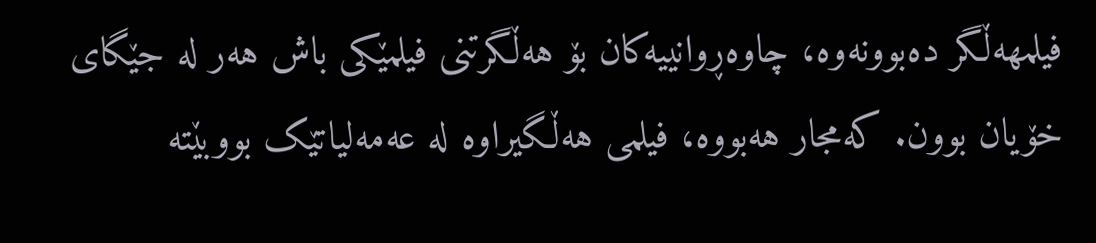فیلمهەڵگر دەبوونەوە، چاوەڕوانییەکان بۆ هەڵگرتنی فیلمێکی باش هەر لە جێگای خۆیان بوون. کەمجار هەبووە، فیلمی هەڵگیراوە لە عەمەلیاتێک بووبێتە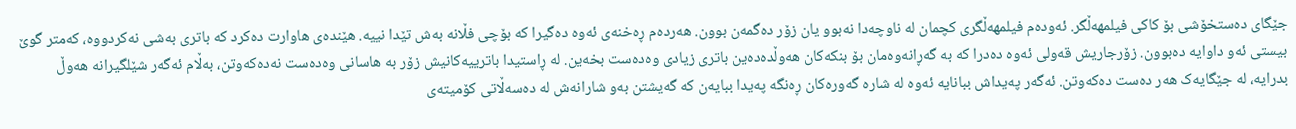جێگای دەستخۆشی بۆ کاکی فیلمهەڵگر. ئەودەم فیلمهەڵگری کچمان لە ناوچەدا نەبوو یان زۆر دەگمەن بوون. هەردەم ڕەخنەی ئەوە دەگیرا کە بۆچی فڵانە بەش تێدا نییە. هێندەی هاوارت دەکرد کە باتری بەشی نەکردووە، کەمتر گوێ بیستی ئەو داوایە دەبوون. زۆرجاریش قەولی ئەوە دەدرا کە بە گەڕانەوەمان بۆ بنکەکان هەوڵدەدەین باتری زیادی وەدەست بخەین. لە ڕاستیدا باترییەکانیش زۆر بە هاسانی وەدەست نەدەکەوتن، بەڵام ئەگەر شێلگیرانە هەوڵ بدرایە، لە جێگایەک هەر دەست دەکەوتن. ئەگەر پەیداش ببانایە ئەوە لە شارە گەورەکان ڕەنگە پەیدا ببایەن کە گەیشتن بەو شارانەش لە دەسەڵاتی کۆمیتەی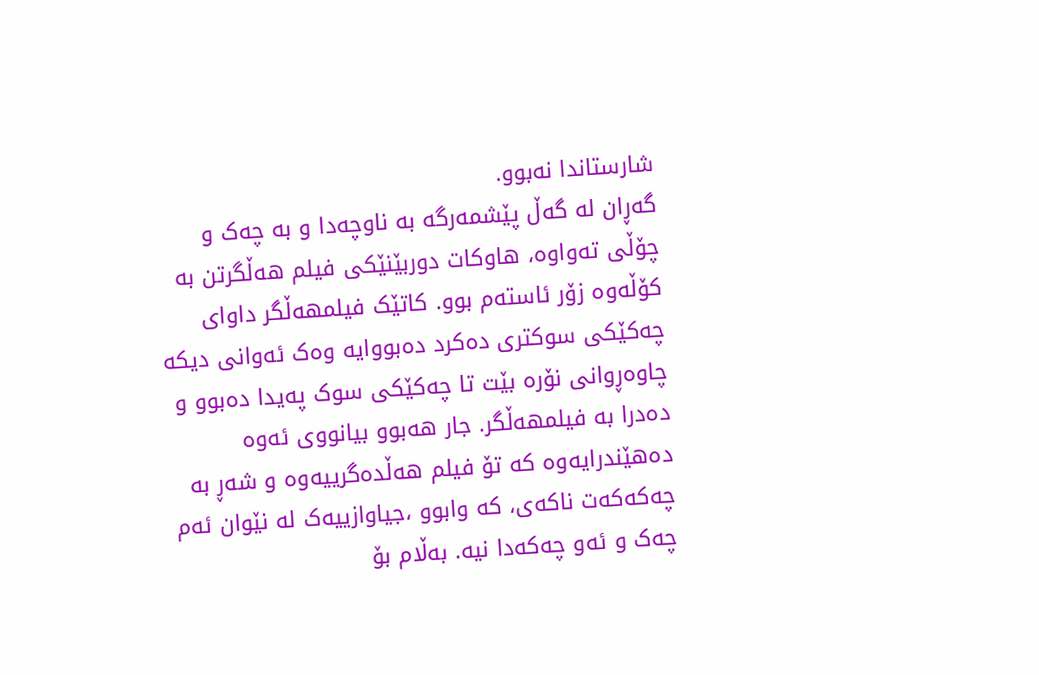شارستاندا نەبوو.
گەڕان لە گەڵ پێشمەرگە بە ناوچەدا و بە چەک و چۆڵی تەواوە، هاوکات دوربێنێکی فیلم هەڵگرتن بە کۆڵەوە زۆر ئاستەم بوو. کاتێک فیلمهەڵگر داوای چەکێکی سوکتری دەکرد دەبووایە وەک ئەوانی دیکە چاوەڕوانی نۆرە بێت تا چەکێکی سوک پەیدا دەبوو و دەدرا بە فیلمهەڵگر. جار هەبوو بیانووی ئەوە دەهێندرایەوە کە تۆ فیلم هەڵدەگرییەوە و شەڕ بە چەکەکەت ناکەی، کە وابوو ،جیاوازییەک لە نێوان ئەم چەک و ئەو چەکەدا نیە. بەڵام بۆ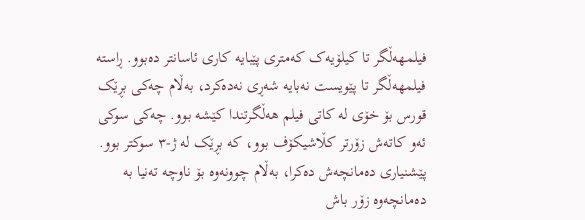فیلمهەڵگر تا کیلۆیەک کەمتری پێبایە کاری ئاسانتر دەبوو. ڕاستە فیلمهەڵگر تا پێویست نەبایە شەڕی نەدەکرد، بەڵام چەکی بڕێک قورس بۆ خۆی لە کاتی فیلم هەڵگرتندا کێشە بوو. چەکی سوکی ئەو کاتەش زۆرتر کڵاشیکۆف بوو، کە بڕێک لە ژ-۳ سوکتر بوو. پێشنیاری دەمانچەش دەکرا، بەڵام چوونەوە بۆ ناوچە تەنیا بە دەمانچەوە زۆر باش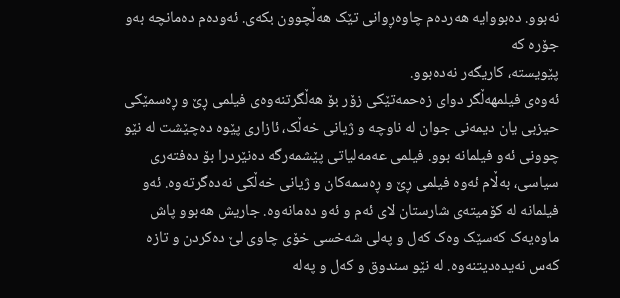نەبوو. دەبووایە هەردەم چاوەڕوانی تێک هەڵچوون بکەی. ئەودەم دەمانچە بەو جۆرە کە
پێویستە، کاریگەر نەدەبوو.
ئەوەی فیلمهەڵگر دوای زەحمەتێکی زۆر بۆ هەڵگرتنەوەی فیلمی ڕێ و ڕەسمێکی حیزبی یان دیمەنی جوان لە ناوچە و ژیانی خەڵک، ئازاری پێوە دەچێشت لە نێو چوونی ئەو فیلمانە بوو. فیلمی عەمەلیاتی پێشمەرگە دەنێردرا بۆ دەفتەری سیاسی، بەڵام ئەوە فیلمی ڕێ و ڕەسمەکان و ژیانی خەڵکی نەدەگرتەوە. ئەو فیلمانە لە کۆمیتەی شارستان لای ئەم و ئەو دەمانەوە. جاریش هەبوو پاش ماوەیەک کەسێک وەک کەل و پەلی شەخسی خۆی چاوی لێ دەکردن و تازە کەس نەیدەدیتنەوە. لە نێو سندوق و کەل و پەلە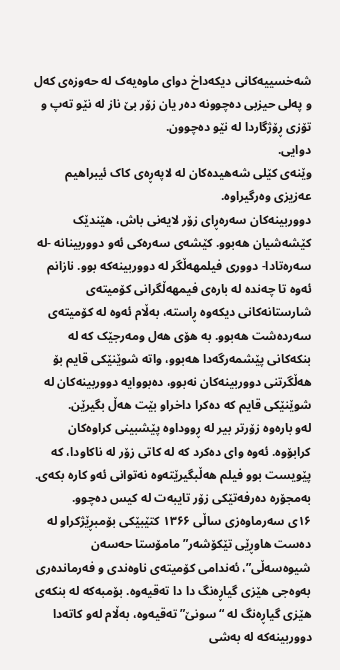شەخسییەکانی دیکەداخ دوای ماوەیەک لە حەوزەی کەل و پەلی حیزبی دەچوونە دەر یان زۆر بێ ناز لە نێو تەپ و تۆزی ڕۆژگاردا لە نێو دەچوون.
دوایی.
وێنەی کێلی شەهیدەکان لە لاپەڕەی کاک ئیبراهیم عەزیزی وەرگیراوە.
دووربینەکان سەرەڕای زۆر لایەنی باش، هێندێک کێشەشیان هەبوو. کێشەی سەرەکی ئەو دووربینانە -لە سەرەتادا- دووری فیلمهەڵگر لە دووربینەکە بوو. نازانم ئەوە تا چەندە لە بارەی فیمهەڵگرانی کۆمیتەی شارستانەکانی دیکەوە ڕاستە، بەڵام ئەوە لە کۆمیتەی سەردەشت هەبوو. بە هۆی هەل ومەرجێک کە لە بنکەکانی پێشمەرگەدا هەبوو، واتە شوێنێکی قایم بۆ هەڵگرتنی دووربینەکان نەبوو، دەبووایە دووربینەکان لە شوێنێکی قایم کە دەکرا داخراو بێت هەڵ بگیرێن.
لەو بارەوە زۆرتر بیر لە ڕووداوە پێشبینی کراوەکان کرابۆوە. ئەوە وای دەکرد کە لە کاتی زۆر لە ناکاودا، کە پێویست بوو فیلم هەڵبگیرێتەوە نەتوانی ئەو کارە بکەی. بەمجۆرە دەرفەتێکی زۆر تایبەت لە کیس دەچوو.
۱۶ی سەرماوەزی ساڵی ۱۳۶۶ کتێبێکی بۆمبڕێژکراو لە دەست هاوڕێی تێکۆشەر” مامۆستا حەسەن شیوەسەڵی”، ئەندامی کۆمیتەی ناوەندی و فەرماندەری بەوەجی هێزی گیاڕەنگ دا دا تەقیەوە. بۆمبەکە لە بنکەی هێزی گیاڕەنگ لە “سونێ” تەقیەوە، بەڵام لەو کاتەدا دووربینەکە لە بەشی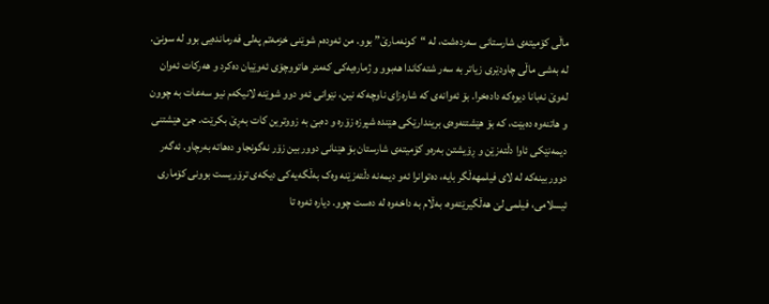ماڵی کۆمیتەی شارستانی سەردەشت، لە “کونەمارێ” بوو. من ئەودەم شوێنی خزمەتم پەلی فەرماندەیی بوو لە سونێ. لە بەشی ماڵی چاودێری زیاتر بە سەر شتەکاندا هەبوو و ژمارەیەکی کەمتر هاتووچۆی ئەوێیان دەکرد و هەرکات ئەوان لەوێ نەبانا دیوەکە دادەخرا. بۆ ئەوانەی کە شارەزای ناوچەکە نین، نێوانی ئەو دوو شوێنە لانیکەم نیو سەعات بە چوون و هاتنەوە دەبێت، کە بۆ هێشتنەوەی بریندارێکی هێندە شپرزە زۆرە و دەبێ بە زووترین کات بەڕێ بکرێت. جێ هێشتنی دیمەنێکی ئاوا دڵتەزێن و ڕۆیشتن بەرەو کۆمیتەی شارستان بۆ هێنانی دووربین زۆر نەگونجاو دەهاتە بەرچاو. ئەگەر دووربینەکە لە لای فیلمهەڵگر بایە، دەتوانرا ئەو دیمەنە دڵتەزێنە وەک بەڵگەیەکی دیکەی ترۆریست بوونی کۆماری ئیسلامی، فیلمی لێ هەڵگیرێتەوە، بەڵام بە داخەوە لە دەست چوو. دیارە ئەوە تا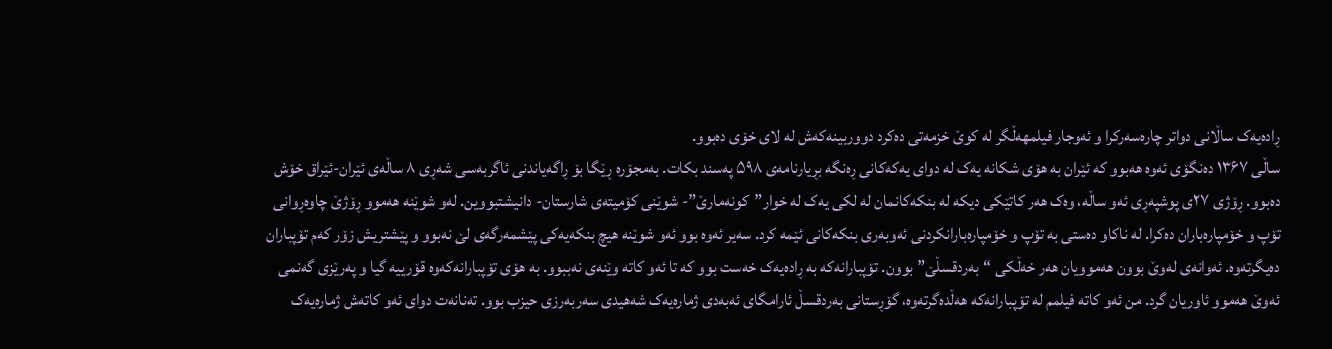ڕادەیەک ساڵانی دواتر چارەسەرکرا و ئەوجار فیلمهەڵگر لە کوێ خزمەتی دەکرد دووربینەکەش لە لای خۆی دەبوو.
ساڵی ۱۳۶۷ دەنگۆی ئەوە هەبوو کە ئێران بە هۆی شکانە یەک لە دوای یەکەکانی ڕەنگە بڕیارنامەی ۵۹۸ پەسند بکات. بەمجۆرە ڕێگا بۆ ڕاگەیاندنی ئاگربەسی شەڕی ۸ ساڵەی ئێران-ئێراق خۆش دەبوو. ڕۆژی ۲۷ی پوشپەڕی ئەو ساڵە، وەک هەر کاتێکی دیکە لە بنکەکانمان لە لکی یەک لە خوار”کونەمارێ”- شوێنی کۆمیتەی شارستان- دانیشتبووین. لەو شوێنە هەموو ڕۆژێ چاوەڕوانی تۆپ و خۆمپارەباران دەکرا. لە ناکاو دەستی بە تۆپ و خۆمپارەبارانکردنی ئەوبەری بنکەکانی ئێمە کرد. سەیر ئەوە بوو ئەو شوێنە هیچ بنکەیەکی پێشمەرگەی لێ نەبوو و پێشتریش زۆر کەم تۆپباران دەیگرتەوە. ئەوانەی لەوێ بوون هەموویان هەر خەڵکی “بەردقسڵێ” بوون. تۆپبارانەکە بە ڕادەیەک خەست بوو کە تا ئەو کاتە وێنەی نەببوو. بە هۆی تۆپبارانەکەوە قۆرییە گیا و پەرێزی گەنمی ئەوێ هەموو ئاوریان گرد. من ئەو کاتە فیلمم لە تۆپبارانەکە هەڵدەگرتەوە، گۆڕستانی بەردقسڵ ئارامگای ئەبەدی ژمارەیەک شەهیدی سەربەرزی حیزب بوو. تەنانەت دوای ئەو کاتەش ژمارەیەک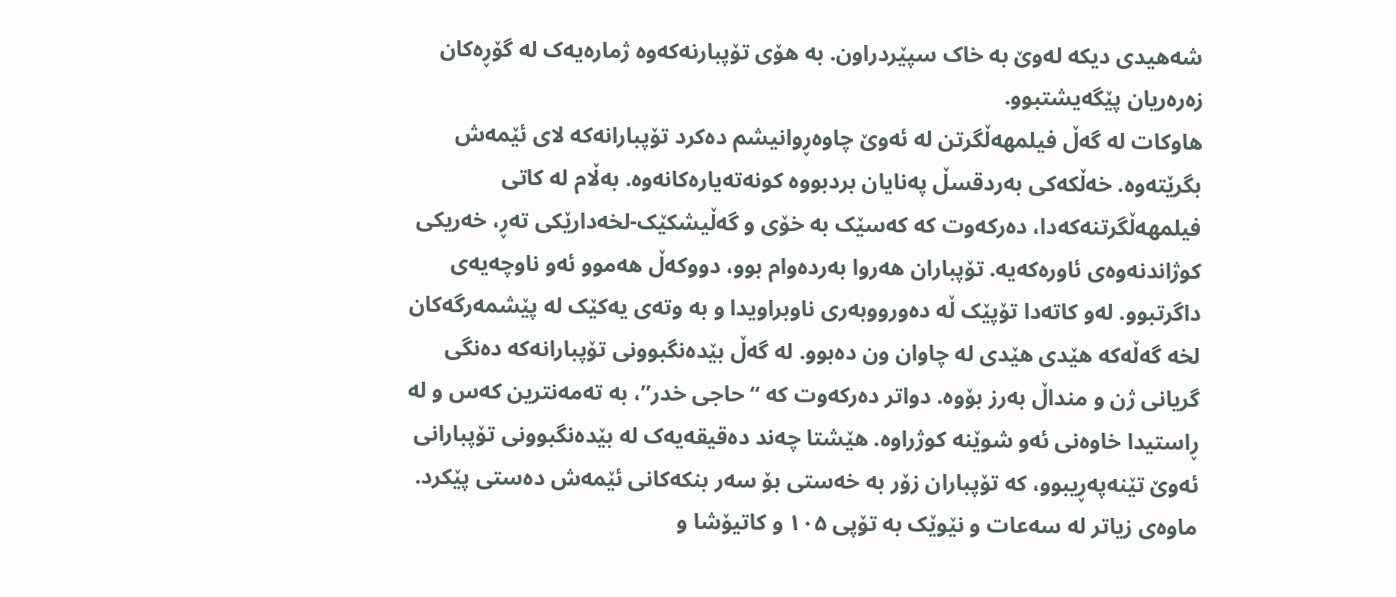شەهیدی دیکە لەوێ بە خاک سپێردراون. بە هۆی تۆپبارنەکەوە ژمارەیەک لە گۆڕەکان زەرەریان پێگەیشتبوو.
هاوکات لە گەڵ فیلمهەڵگرتن لە ئەوێ چاوەڕوانیشم دەکرد تۆپبارانەکە لای ئێمەش بگرێتەوە. خەڵکەکی بەردقسڵ پەنایان بردبووە کونەتەیارەکانەوە. بەڵام لە کاتی فیلمهەڵگرتنەکەدا، دەرکەوت کە کەسێک بە خۆی و گەڵیشکێک-لخەدارێکی تەڕ، خەریکی کوژاندنەوەی ئاورەکەیە. تۆپباران هەروا بەردەوام بوو، دووکەڵ هەموو ئەو ناوچەیەی داگرتبوو. لەو کاتەدا تۆپێک ڵە دەورووبەری ناوبراویدا و بە وتەی یەکێک لە پێشمەرگەکان لخە گەڵەکە هێدی هێدی لە چاوان ون دەبوو. لە گەڵ بێدەنگبوونی تۆپبارانەکە دەنگی گریانی ژن و منداڵ بەرز بۆوە. دواتر دەرکەوت کە “حاجی خدر”، بە تەمەنترین کەس و لە ڕاستیدا خاوەنی ئەو شوێنە کوژراوە. هێشتا چەند دەقیقەیەک لە بێدەنگبوونی تۆپبارانی ئەوێ تێنەپەڕیبوو، کە تۆپباران زۆر بە خەستی بۆ سەر بنکەکانی ئێمەش دەستی پێکرد. ماوەی زیاتر لە سەعات و نێوێک بە تۆپی ۱۰۵ و کاتیۆشا و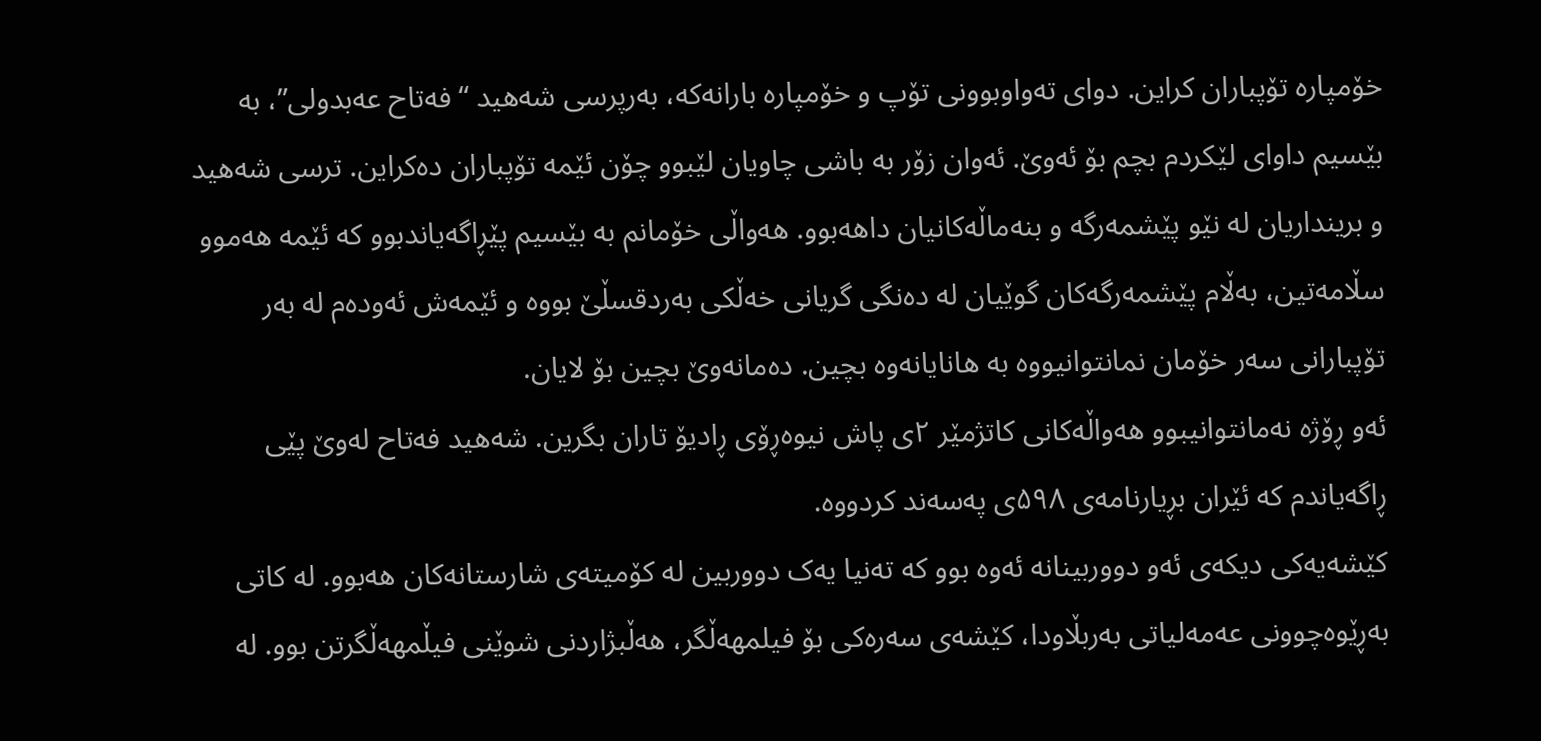خۆمپارە تۆپباران کراین. دوای تەواوبوونی تۆپ و خۆمپارە بارانەکە، بەرپرسی شەهید “فەتاح عەبدولی”، بە بێسیم داوای لێکردم بچم بۆ ئەوێ. ئەوان زۆر بە باشی چاویان لێبوو چۆن ئێمە تۆپباران دەکراین. ترسی شەهید و برینداریان لە نێو پێشمەرگە و بنەماڵەکانیان داهەبوو. هەواڵی خۆمانم بە بێسیم پێڕاگەیاندبوو کە ئێمە هەموو سڵامەتین، بەڵام پێشمەرگەکان گوێیان لە دەنگی گریانی خەڵکی بەردقسڵێ بووە و ئێمەش ئەودەم لە بەر تۆپبارانی سەر خۆمان نمانتوانیووە بە هانایانەوە بچین. دەمانەوێ بچین بۆ لایان.
ئەو ڕۆژە نەمانتوانیبوو هەواڵەکانی کاتژمێر ۲ی پاش نیوەڕۆی ڕادیۆ تاران بگرین. شەهید فەتاح لەوێ پێی ڕاگەیاندم کە ئێران بڕیارنامەی ۵۹۸ی پەسەند کردووە.
کێشەیەکی دیکەی ئەو دووربینانە ئەوە بوو کە تەنیا یەک دووربین لە کۆمیتەی شارستانەکان هەبوو. لە کاتی بەڕێوەچوونی عەمەلیاتی بەربڵاودا، کێشەی سەرەکی بۆ فیلمهەڵگر، هەڵبژاردنی شوێنی فیڵمهەڵگرتن بوو. لە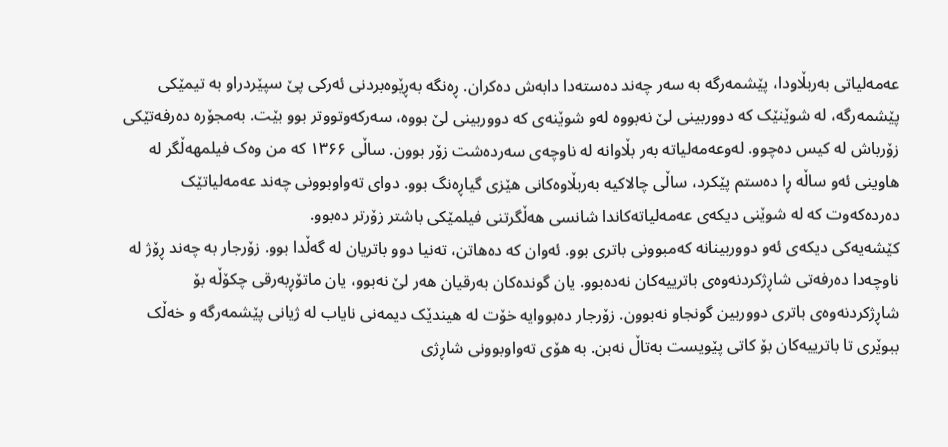عەمەلیاتی بەربڵاودا، پێشمەرگە بە سەر چەند دەستەدا دابەش دەکران. ڕەنگە بەڕێوەبردنی ئەرکی پێ سپێردراو بە تیمێکی پێشمەرگە، لە شوێنێک کە دووربینی لێ نەبووە لەو شوێنەی کە دووربینی لێ بووە، سەرکەوتووتر بوو بێت. بەمجۆرە دەرفەتێکی زۆرباش لە کیس دەچوو. لەوعەمەلیاتە بەر بڵاوانە لە ناوچەی سەردەشت زۆر بوون. ساڵی ۱۳۶۶ کە من وەک فیلمهەڵگر لە هاوینی ئەو ساڵە ڕا دەستم پێکرد، ساڵی چالاکیە بەربڵاوەکانی هێزی گیاڕەنگ بوو. دوای تەواوبوونی چەند عەمەلیاتێک دەردەکەوت کە لە شوێنی دیکەی عەمەلیاتەکاندا شانسی هەڵگرتنی فیلمێکی باشتر زۆرتر دەبوو.
کێشەیەکی دیکەی ئەو دووربینانە کەمبوونی باتری بوو. ئەوان کە دەهاتن، تەنیا دوو باتریان لە گەڵدا بوو. زۆرجار بە چەند ڕۆژ لە ناوچەدا دەرفەتی شاڕژکردنەوەی باترییەکان نەدەبوو. یان گوندەکان بەرقیان هەر لێ نەبوو، یان ماتۆڕبەرقی چکۆڵە بۆ شاڕژکردنەوەی باتری دووربین گونجاو نەبوون. زۆرجار دەبووایە خۆت لە هیندێک دیمەنی نایاب لە ژیانی پێشمەرگە و خەڵک ببوێری تا باترییەکان بۆ کاتی پێویست بەتاڵ نەبن. بە هۆی تەواوبوونی شاڕژی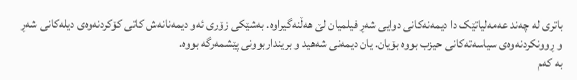باتری لە چەند عەمەلیاتێک دا دیمەنەکانی دوایی شەڕ فیلمیان لێ هەڵنەگیراوە. بەشێکی زۆری ئەو دیمەنانەش کاتی کۆکردنەوەی دیلەکانی شەڕ و ڕوونکردنەوەی سیاسەتەکانی حیزب بووە بۆیان. یان دیمەنی شەهید و برینداربوونی پێشمەرگە بووە.
بە کەم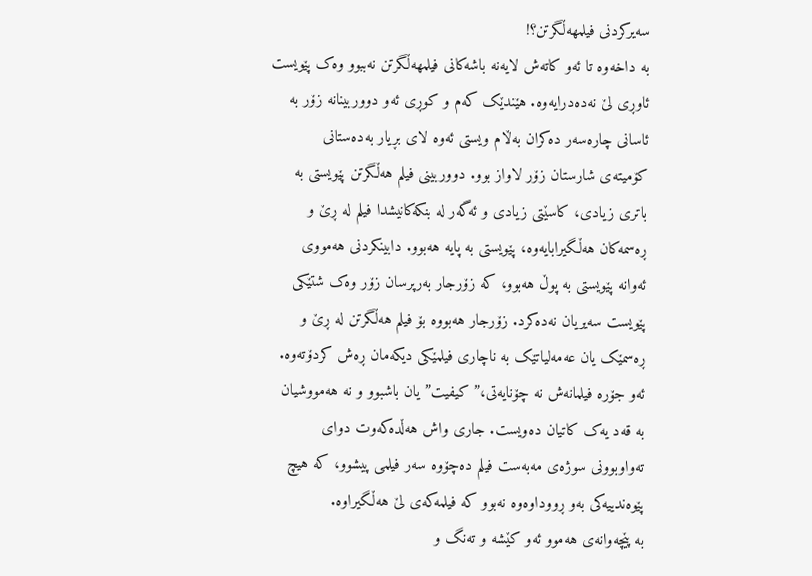سەیرکردنی فیلمهەڵگرتن؟!
بە داخەوە تا ئەو کاتەش لایەنە باشەکانی فیلمهەڵگرتن نەببوو وەک پێویست ئاوڕی لێ نەدەدرایەوە. هێندێک کەم و کوڕی ئەو دووربینانە زۆر بە ئاسانی چارەسەر دەکران بەڵام ویستی ئەوە لای بڕیار بەدەستانی کۆمیتەی شارستان زۆر لاواز بوو. دووربینی فیلم هەڵگرتن پێویستی بە باتری زیادی، کاسێتی زیادی و ئەگەر لە بنکەکانیشدا فیلم لە ڕێ و ڕەسمەکان هەڵگیرابایەوە، پێویستی بە پایە هەبوو. دابینکردنی هەمووی ئەوانە پێویستی بە پوڵ هەبوو، کە زۆرجار بەرپرسان زۆر وەک شتێکی پێویست سەیریان نەدەکرد. زۆرجار هەبووە بۆ فیلم هەڵگرتن لە ڕێ و ڕەسمێک یان عەمەلیاتێک بە ناچاری فیلمێکی دیکەمان ڕەش کردۆتەوە. ئەو جۆرە فیلمانەش نە چۆنایەتی،” کیفیت” یان باشبوو و نە هەمووشیان بە قەد یەک کاتیان دەویست. جاری واش هەڵدەکەوت دوای تەواوبوونی سوژەی مەبەست فیلم دەچۆوە سەر فیلمی پیشوو، کە هیچ پێوەندییەکی بەو ڕووداوەوە نەبوو کە فیلمەکەی لێ هەڵگیراوە.
بە پێچەوانەی هەموو ئەو کێشە و تەنگ و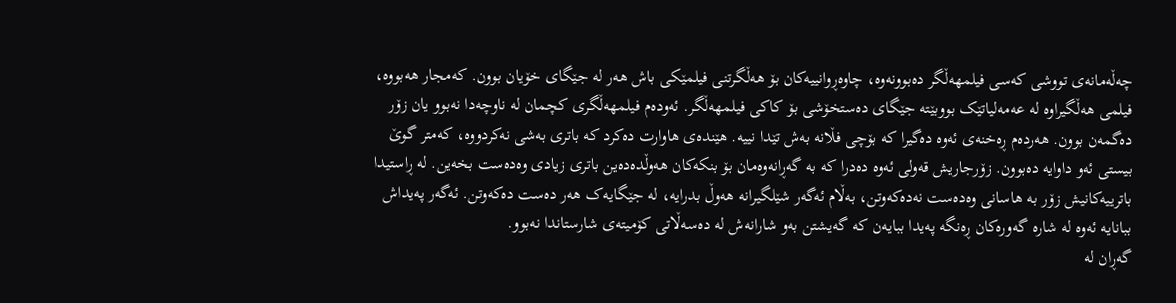چەڵەمانەی تووشی کەسی فیلمهەڵگر دەبوونەوە، چاوەڕوانییەکان بۆ هەڵگرتنی فیلمێکی باش هەر لە جێگای خۆیان بوون. کەمجار هەبووە، فیلمی هەڵگیراوە لە عەمەلیاتێک بووبێتە جێگای دەستخۆشی بۆ کاکی فیلمهەڵگر. ئەودەم فیلمهەڵگری کچمان لە ناوچەدا نەبوو یان زۆر دەگمەن بوون. هەردەم ڕەخنەی ئەوە دەگیرا کە بۆچی فڵانە بەش تێدا نییە. هێندەی هاوارت دەکرد کە باتری بەشی نەکردووە، کەمتر گوێ بیستی ئەو داوایە دەبوون. زۆرجاریش قەولی ئەوە دەدرا کە بە گەڕانەوەمان بۆ بنکەکان هەوڵدەدەین باتری زیادی وەدەست بخەین. لە ڕاستیدا باترییەکانیش زۆر بە هاسانی وەدەست نەدەکەوتن، بەڵام ئەگەر شێلگیرانە هەوڵ بدرایە، لە جێگایەک هەر دەست دەکەوتن. ئەگەر پەیداش ببانایە ئەوە لە شارە گەورەکان ڕەنگە پەیدا ببایەن کە گەیشتن بەو شارانەش لە دەسەڵاتی کۆمیتەی شارستاندا نەبوو.
گەڕان لە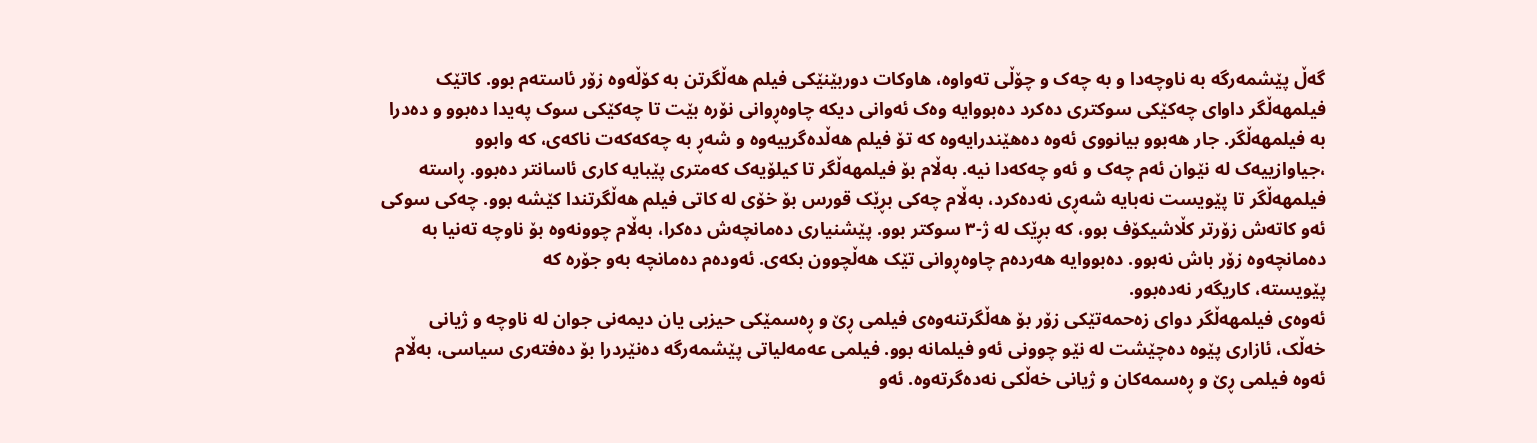گەڵ پێشمەرگە بە ناوچەدا و بە چەک و چۆڵی تەواوە، هاوکات دوربێنێکی فیلم هەڵگرتن بە کۆڵەوە زۆر ئاستەم بوو. کاتێک فیلمهەڵگر داوای چەکێکی سوکتری دەکرد دەبووایە وەک ئەوانی دیکە چاوەڕوانی نۆرە بێت تا چەکێکی سوک پەیدا دەبوو و دەدرا بە فیلمهەڵگر. جار هەبوو بیانووی ئەوە دەهێندرایەوە کە تۆ فیلم هەڵدەگرییەوە و شەڕ بە چەکەکەت ناکەی، کە وابوو ،جیاوازییەک لە نێوان ئەم چەک و ئەو چەکەدا نیە. بەڵام بۆ فیلمهەڵگر تا کیلۆیەک کەمتری پێبایە کاری ئاسانتر دەبوو. ڕاستە فیلمهەڵگر تا پێویست نەبایە شەڕی نەدەکرد، بەڵام چەکی بڕێک قورس بۆ خۆی لە کاتی فیلم هەڵگرتندا کێشە بوو. چەکی سوکی ئەو کاتەش زۆرتر کڵاشیکۆف بوو، کە بڕێک لە ژ-۳ سوکتر بوو. پێشنیاری دەمانچەش دەکرا، بەڵام چوونەوە بۆ ناوچە تەنیا بە دەمانچەوە زۆر باش نەبوو. دەبووایە هەردەم چاوەڕوانی تێک هەڵچوون بکەی. ئەودەم دەمانچە بەو جۆرە کە
پێویستە، کاریگەر نەدەبوو.
ئەوەی فیلمهەڵگر دوای زەحمەتێکی زۆر بۆ هەڵگرتنەوەی فیلمی ڕێ و ڕەسمێکی حیزبی یان دیمەنی جوان لە ناوچە و ژیانی خەڵک، ئازاری پێوە دەچێشت لە نێو چوونی ئەو فیلمانە بوو. فیلمی عەمەلیاتی پێشمەرگە دەنێردرا بۆ دەفتەری سیاسی، بەڵام ئەوە فیلمی ڕێ و ڕەسمەکان و ژیانی خەڵکی نەدەگرتەوە. ئەو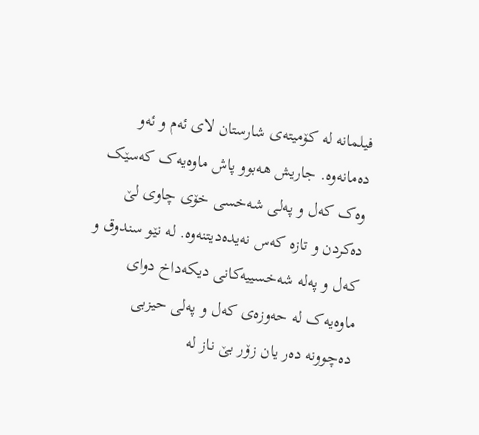فیلمانە لە کۆمیتەی شارستان لای ئەم و ئەو دەمانەوە. جاریش هەبوو پاش ماوەیەک کەسێک وەک کەل و پەلی شەخسی خۆی چاوی لێ دەکردن و تازە کەس نەیدەدیتنەوە. لە نێو سندوق و کەل و پەلە شەخسییەکانی دیکەداخ دوای ماوەیەک لە حەوزەی کەل و پەلی حیزبی دەچوونە دەر یان زۆر بێ ناز لە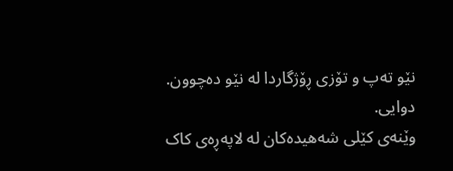نێو تەپ و تۆزی ڕۆژگاردا لە نێو دەچوون.
دوایی.
وێنەی کێلی شەهیدەکان لە لاپەڕەی کاک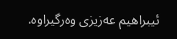ئیبراهیم عەزیزی وەرگیراوە.